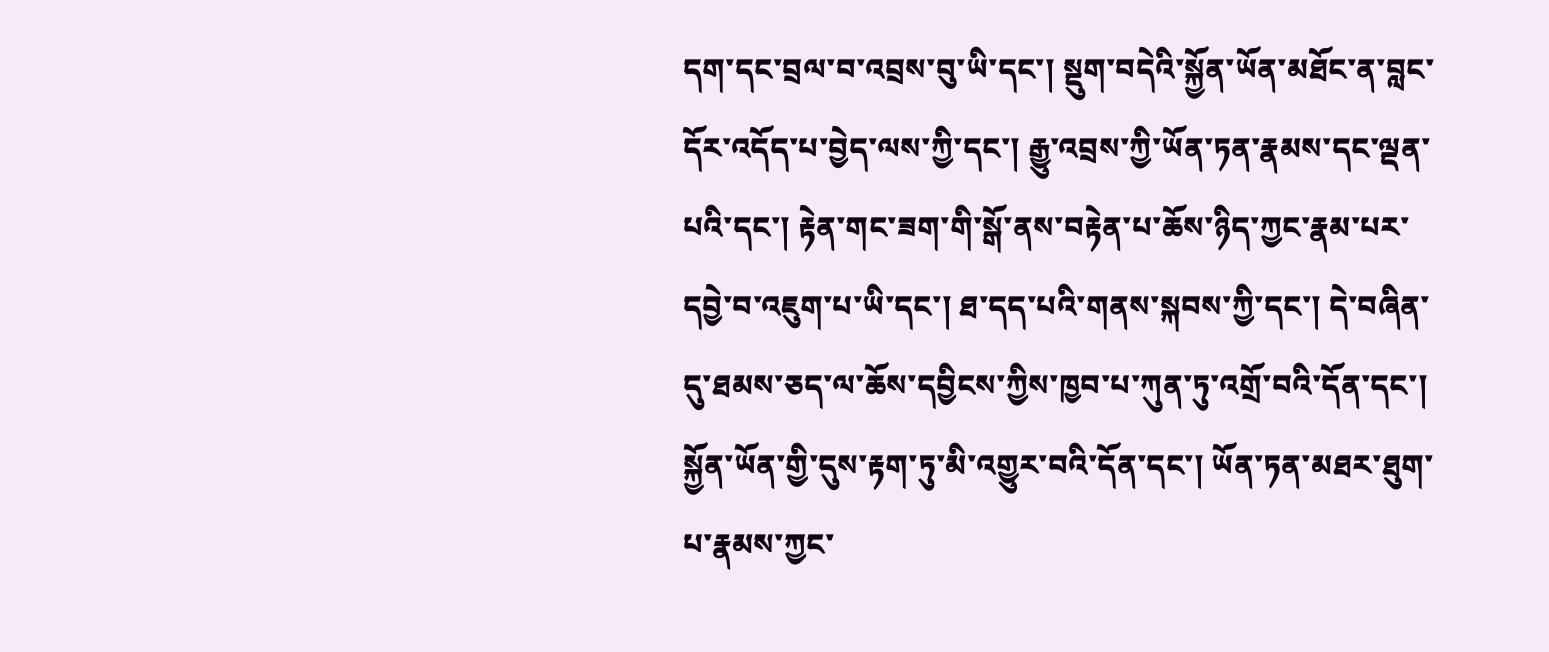དག་དང་བྲལ་བ་འབྲས་བུ་ཡི་དང་། སྡུག་བདེའི་སྐྱོན་ཡོན་མཐོང་ན་བླང་དོར་འདོད་པ་བྱེད་ལས་ཀྱི་དང་། རྒྱུ་འབྲས་ཀྱི་ཡོན་ཏན་རྣམས་དང་ལྡན་པའི་དང་། རྟེན་གང་ཟག་གི་སྒོ་ནས་བརྟེན་པ་ཆོས་ཉིད་ཀྱང་རྣམ་པར་དབྱེ་བ་འཇུག་པ་ཡི་དང་། ཐ་དད་པའི་གནས་སྐབས་ཀྱི་དང་། དེ་བཞིན་དུ་ཐམས་ཅད་ལ་ཆོས་དབྱིངས་ཀྱིས་ཁྱབ་པ་ཀུན་ཏུ་འགྲོ་བའི་དོན་དང་། སྐྱོན་ཡོན་གྱི་དུས་རྟག་ཏུ་མི་འགྱུར་བའི་དོན་དང་། ཡོན་ཏན་མཐར་ཐུག་པ་རྣམས་ཀྱང་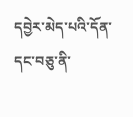དབྱེར་མེད་པའི་དོན་དང་བཅུ་ནི་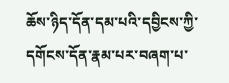ཆོས་ཉིད་དོན་དམ་པའི་དབྱིངས་ཀྱི་དགོངས་དོན་རྣམ་པར་བཞག་པ་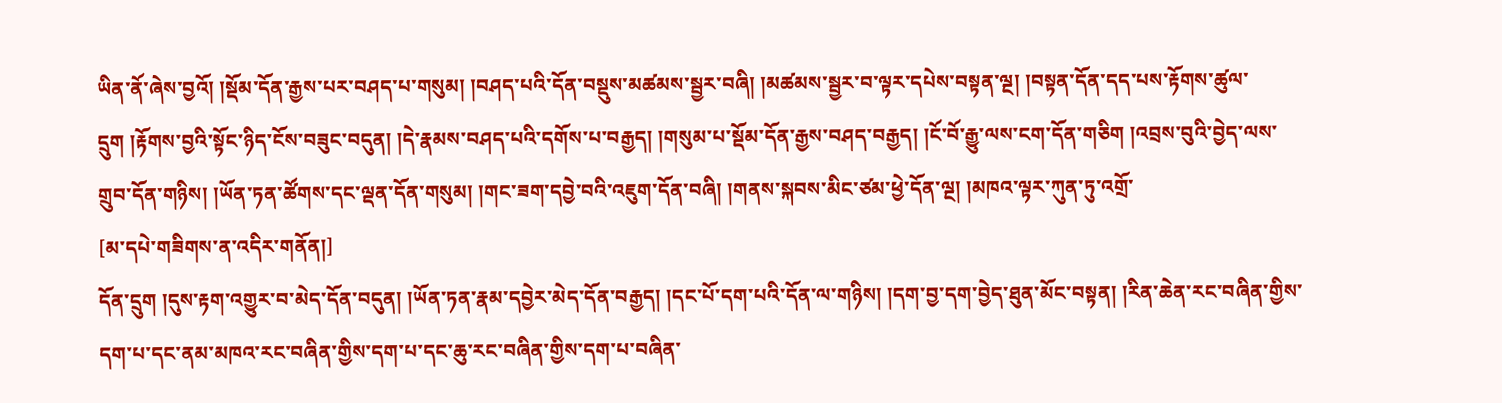ཡིན་ནོ་ཞེས་བྱའོ། །སྡོམ་དོན་རྒྱས་པར་བཤད་པ་གསུམ། །བཤད་པའི་དོན་བསྡུས་མཚམས་སྦྱར་བཞི། །མཚམས་སྦྱར་བ་ལྟར་དཔེས་བསྟན་ལྔ། །བསྟན་དོན་དད་པས་རྟོགས་ཚུལ་དྲུག །རྟོགས་བྱའི་སྟོང་ཉིད་ངོས་བཟུང་བདུན། །དེ་རྣམས་བཤད་པའི་དགོས་པ་བརྒྱད། །གསུམ་པ་སྡོམ་དོན་རྒྱས་བཤད་བརྒྱད། །ངོ་བོ་རྒྱུ་ལས་ངག་དོན་གཅིག །འབྲས་བུའི་བྱེད་ལས་གྲུབ་དོན་གཉིས། །ཡོན་ཏན་ཚོགས་དང་ལྡན་དོན་གསུམ། །གང་ཟག་དབྱེ་བའི་འཇུག་དོན་བཞི། །གནས་སྐབས་མིང་ཙམ་ཕྱེ་དོན་ལྔ། །མཁའ་ལྟར་ཀུན་ཏུ་འགྲོ་
[མ་དཔེ་གཟིགས་ན་འདིར་གནོན།]
དོན་དྲུག །དུས་རྟག་འགྱུར་བ་མེད་དོན་བདུན། །ཡོན་ཏན་རྣམ་དབྱེར་མེད་དོན་བརྒྱད། །དང་པོ་དག་པའི་དོན་ལ་གཉིས། །དག་བྱ་དག་བྱེད་ཐུན་མོང་བསྟན། །རིན་ཆེན་རང་བཞིན་གྱིས་དག་པ་དང་ནམ་མཁའ་རང་བཞིན་གྱིས་དག་པ་དང་ཆུ་རང་བཞིན་གྱིས་དག་པ་བཞིན་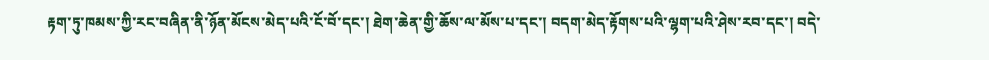རྟག་ཏུ་ཁམས་ཀྱི་རང་བཞིན་ནི་ཉོན་མོངས་མེད་པའི་ངོ་བོ་དང་། ཐེག་ཆེན་གྱི་ཆོས་ལ་མོས་པ་དང་། བདག་མེད་རྟོགས་པའི་ལྷག་པའི་ཤེས་རབ་དང་། བདེ་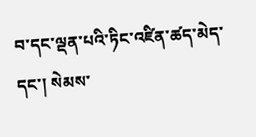བ་དང་ལྡན་པའི་ཏིང་འཛིན་ཚད་མེད་དང་། སེམས་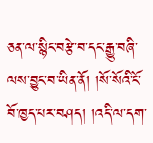ཅན་ལ་སྙིང་བརྩེ་བ་དང་རྒྱུ་བཞི་ལས་བྱུང་བ་ཡིན་ནོ། །སོ་སོའི་ངོ་བོ་ཁྱད་པར་བཤད། །འདི་ལ་དག་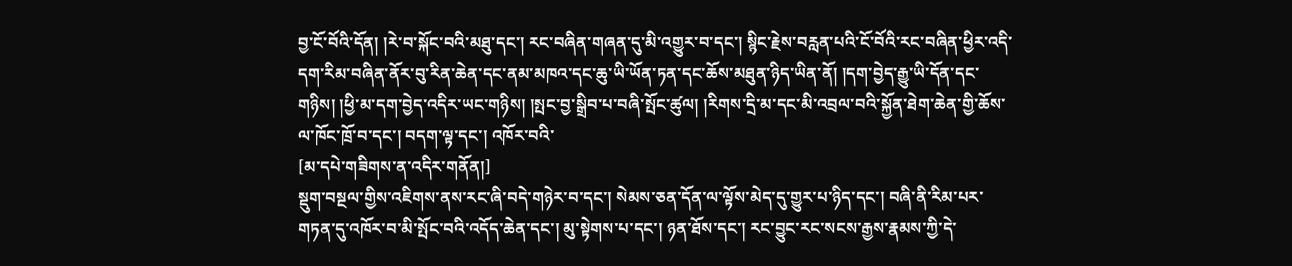བྱ་ངོ་བོའི་དོན། །རེ་བ་སྐོང་བའི་མཐུ་དང་། རང་བཞིན་གཞན་དུ་མི་འགྱུར་བ་དང་། སྙིང་རྗེས་བརླན་པའི་ངོ་བོའི་རང་བཞིན་ཕྱིར་འདི་དག་རིམ་བཞིན་ནོར་བུ་རིན་ཆེན་དང་ནམ་མཁའ་དང་ཆུ་ཡི་ཡོན་ཏན་དང་ཆོས་མཐུན་ཉིད་ཡིན་ནོ། །དག་བྱེད་རྒྱུ་ཡི་དོན་དང་གཉིས། །ཕྱི་མ་དག་བྱེད་འདིར་ཡང་གཉིས། །སྤང་བྱ་སྒྲིབ་པ་བཞི་སྤོང་ཚུལ། །རིགས་དྲི་མ་དང་མི་འབྲལ་བའི་སྐྱོན་ཐེག་ཆེན་གྱི་ཆོས་ལ་ཁོང་ཁྲོ་བ་དང་། བདག་ལྟ་དང་། འཁོར་བའི་
[མ་དཔེ་གཟིགས་ན་འདིར་གནོན།]
སྡུག་བསྔལ་གྱིས་འཇིགས་ནས་རང་ཞི་བདེ་གཉེར་བ་དང་། སེམས་ཅན་དོན་ལ་ལྟོས་མེད་དུ་གྱུར་པ་ཉིད་དང་། བཞི་ནི་རིམ་པར་གཏན་དུ་འཁོར་བ་མི་སྤོང་བའི་འདོད་ཆེན་དང་། མུ་སྟེགས་པ་དང་། ཉན་ཐོས་དང་། རང་བྱུང་རང་སངས་རྒྱས་རྣམས་ཀྱི་དེ་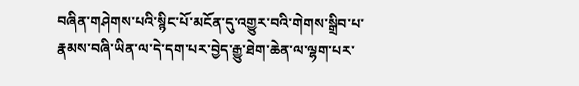བཞིན་གཤེགས་པའི་སྙིང་པོ་མངོན་དུ་འགྱུར་བའི་གེགས་སྒྲིབ་པ་རྣམས་བཞི་ཡིན་ལ་དེ་དག་པར་བྱེད་རྒྱུ་ཐེག་ཆེན་ལ་ལྷག་པར་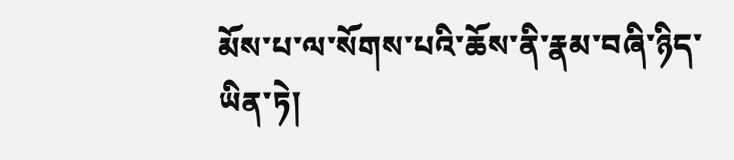མོས་པ་ལ་སོགས་པའི་ཆོས་ནི་རྣམ་བཞི་ཉིད་ཡིན་ཏེ།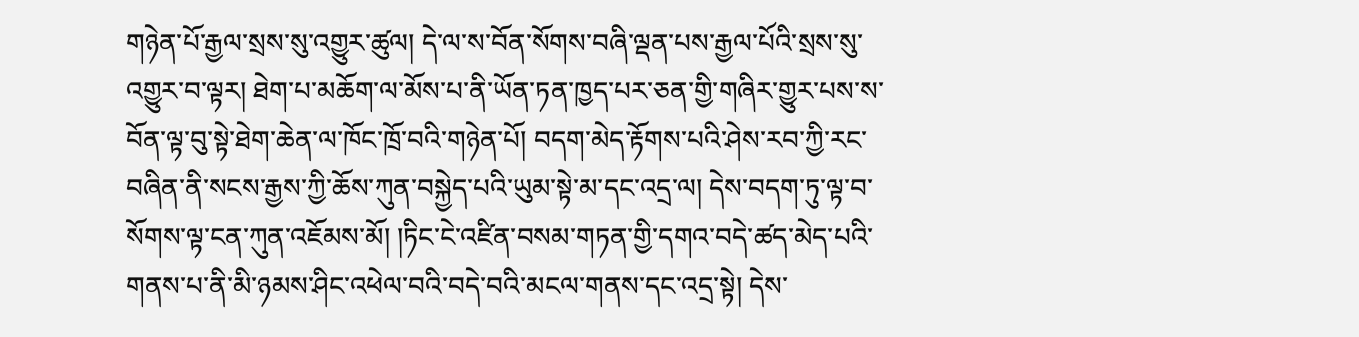གཉེན་པོ་རྒྱལ་སྲས་སུ་འགྱུར་ཚུལ། དེ་ལ་ས་བོན་སོགས་བཞི་ལྡན་པས་རྒྱལ་པོའི་སྲས་སུ་འགྱུར་བ་ལྟར། ཐེག་པ་མཆོག་ལ་མོས་པ་ནི་ཡོན་ཏན་ཁྱད་པར་ཅན་གྱི་གཞིར་གྱུར་པས་ས་བོན་ལྟ་བུ་སྟེ་ཐེག་ཆེན་ལ་ཁོང་ཁྲོ་བའི་གཉེན་པོ། བདག་མེད་རྟོགས་པའི་ཤེས་རབ་ཀྱི་རང་བཞིན་ནི་སངས་རྒྱས་ཀྱི་ཆོས་ཀུན་བསྐྱེད་པའི་ཡུམ་སྟེ་མ་དང་འདྲ་ལ། དེས་བདག་ཏུ་ལྟ་བ་སོགས་ལྟ་ངན་ཀུན་འཇོམས་མོ། །ཏིང་ངེ་འཛིན་བསམ་གཏན་གྱི་དགའ་བདེ་ཚད་མེད་པའི་གནས་པ་ནི་མི་ཉམས་ཤིང་འཕེལ་བའི་བདེ་བའི་མངལ་གནས་དང་འདྲ་སྟེ། དེས་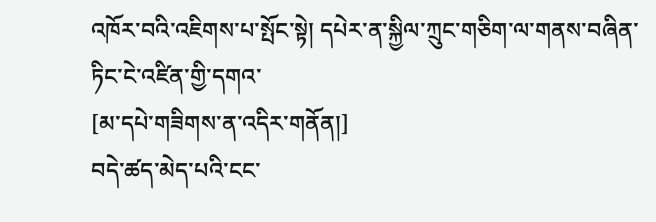འཁོར་བའི་འཇིགས་པ་སྤོང་སྟེ། དཔེར་ན་སྐྱིལ་ཀྲུང་གཅིག་ལ་གནས་བཞིན་ཏིང་ངེ་འཛིན་གྱི་དགའ་
[མ་དཔེ་གཟིགས་ན་འདིར་གནོན།]
བདེ་ཚད་མེད་པའི་ངང་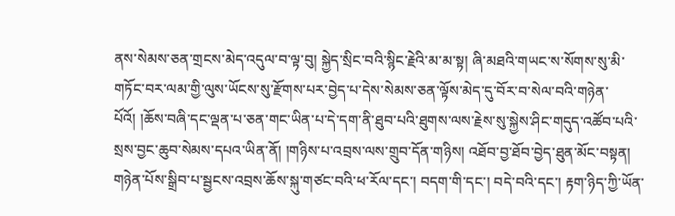ནས་སེམས་ཅན་གྲངས་མེད་འདུལ་བ་ལྟ་བུ། སྐྱེད་སྲིང་བའི་སྙིང་རྗེའི་མ་མ་སྟ། ཞི་མཐའི་གཡང་ས་སོགས་སུ་མི་གཏོང་བར་ལམ་གྱི་ལུས་ཡོངས་སུ་རྫོགས་པར་བྱེད་པ་དེས་སེམས་ཅན་ལྟོས་མེད་དུ་བོར་བ་སེལ་བའི་གཉེན་པོའོ། །ཆོས་བཞི་དང་ལྡན་པ་ཅན་གང་ཡིན་པ་དེ་དག་ནི་ཐུབ་པའི་ཐུགས་ལས་རྗེས་སུ་སྐྱེས་ཤིང་གདུད་འཚོབ་པའི་སྲས་བྱང་ཆུབ་སེམས་དཔའ་ཡིན་ནོ། །གཉིས་པ་འབྲས་ལས་གྲུབ་དོན་གཉིས། འཐོབ་བྱ་ཐོབ་བྱེད་ཐུན་མོང་བསྟན། གཉེན་པོས་སྒྲིབ་པ་སྦྱངས་འབྲས་ཆོས་སྐུ་གཙང་བའི་ཕ་རོལ་དང་། བདག་གི་དང་། བདེ་བའི་དང་། རྟག་ཉིད་ཀྱི་ཡོན་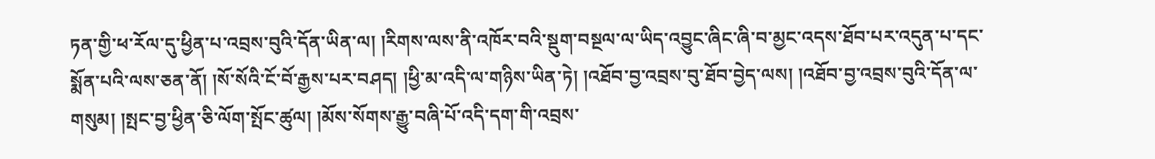ཏན་གྱི་ཕ་རོལ་དུ་ཕྱིན་པ་འབྲས་བུའི་དོན་ཡིན་ལ། །རིགས་ལས་ནི་འཁོར་བའི་སྡུག་བསྔལ་ལ་ཡིད་འབྱུང་ཞིང་ཞི་བ་མྱང་འདས་ཐོབ་པར་འདུན་པ་དང་སྨོན་པའི་ལས་ཅན་ནོ། །སོ་སོའི་ངོ་བོ་རྒྱས་པར་བཤད། །ཕྱི་མ་འདི་ལ་གཉིས་ཡིན་ཏེ། །འཐོབ་བྱ་འབྲས་བུ་ཐོབ་བྱེད་ལས། །འཐོབ་བྱ་འབྲས་བུའི་དོན་ལ་གསུམ། །སྤང་བྱ་ཕྱིན་ཅི་ལོག་སྤོང་ཚུལ། །མོས་སོགས་རྒྱུ་བཞི་པོ་འདི་དག་གི་འབྲས་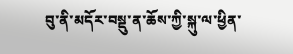བུ་ནི་མདོར་བསྡུ་ན་ཆོས་ཀྱི་སྐུ་ལ་ཕྱིན་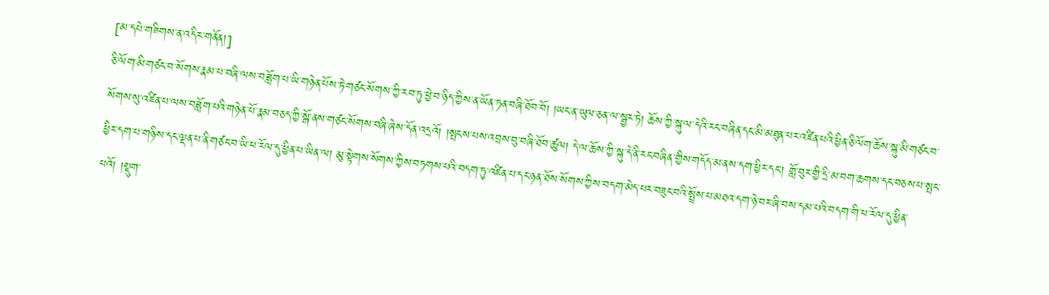[མ་དཔེ་གཟིགས་ན་འདིར་གནོན།]
ཅི་ལོག་མི་གཙང་བ་སོགས་རྣམ་པ་བཞི་ལས་བཟློག་པ་ཡི་གཉེན་པོས་ཏེ་གཙང་སོགས་ཀྱི་རབ་ཏུ་ཕྱེ་བ་ཉིད་ཀྱིས་ན་ཡོན་ཏན་བཞི་ཐོབ་བོ། །ཡང་ན་ཡུལ་ཅན་ལ་སྦྱར་ཏེ། ཆོས་ཀྱི་སྐུ་ལ་དེའི་རང་བཞིན་དང་མི་མཐུན་པར་འཛིན་པའི་ཕྱིན་ཅི་ལོག་ཆོས་སྐུ་མི་གཙང་བ་སོགས་སུ་འཛིན་པ་ལས་བཟློག་པའི་གཉེན་པོ་རྣམ་བཅད་ཀྱི་སྒོ་ནས་གཙང་སོགས་བཞི་ཞེས་དོན་འདྲའོ། །སྤངས་པས་འབྲས་བུ་བཞི་ཐོབ་ཚུལ། དེ་ལ་ཆོས་ཀྱི་སྐུ་དེ་ནི་རང་བཞིན་གྱིས་གདོད་མ་ནས་དག་ཕྱིར་དང་། གློ་བུར་གྱི་དྲི་མ་བག་ཆགས་དང་བཅས་པ་སྤང་ཕྱིར་དག་པ་གཉིས་དང་ལྡན་པ་ནི་གཙང་བ་ཡི་ཕ་རོལ་དུ་ཕྱིན་པ་ཡིན་ལ། མུ་སྟེགས་སོགས་ཀྱིས་བཏགས་པའི་བདག་ཏུ་འཛིན་པ་དང་ཉན་ཐོས་སོགས་ཀྱིས་བདག་མེད་པར་བཟུང་བའི་སྤྲོས་པ་མཐའ་དག་ཉེ་བར་ཞི་བས་དམ་པའི་བདག་གི་ཕ་རོལ་དུ་ཕྱིན་པའོ། །སྡུག་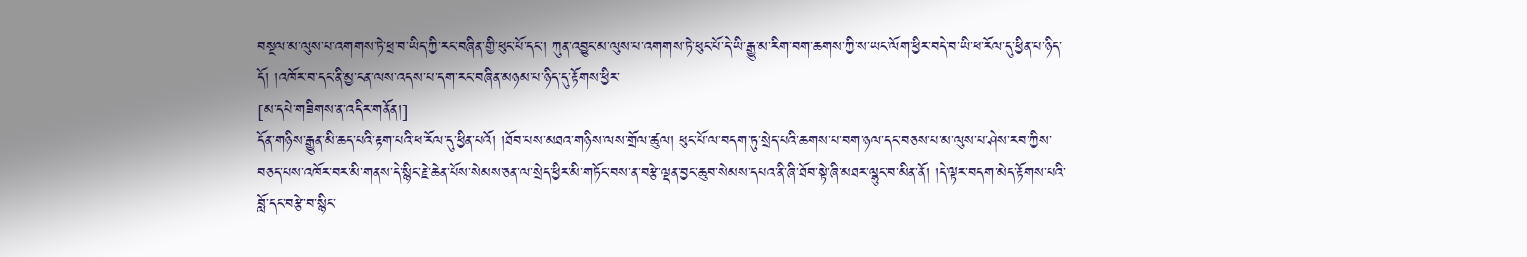བསྔལ་མ་ལུས་པ་འགགས་ཏེ་ཕྲ་བ་ཡིད་ཀྱི་རང་བཞིན་གྱི་ཕུང་པོ་དང་། ཀུན་འབྱུང་མ་ལུས་པ་འགགས་ཏེ་ཕུང་པོ་དེ་ཡི་རྒྱུ་མ་རིག་བག་ཆགས་ཀྱི་ས་ཡང་ལོག་ཕྱིར་བདེ་བ་ཡི་ཕ་རོལ་དུ་ཕྱིན་པ་ཉིད་དོ། །འཁོར་བ་དང་ནི་མྱ་ངན་ལས་འདས་པ་དག་རང་བཞིན་མཉམ་པ་ཉིད་དུ་རྟོགས་ཕྱིར་
[མ་དཔེ་གཟིགས་ན་འདིར་གནོན།]
དོན་གཉིས་རྒྱུན་མི་ཆད་པའི་རྟག་པའི་ཕ་རོལ་དུ་ཕྱིན་པའོ། །ཐོབ་པས་མཐའ་གཉིས་ལས་གྲོལ་ཚུལ། ཕུང་པོ་ལ་བདག་ཏུ་སྲེད་པའི་ཆགས་པ་བག་ཉལ་དང་བཅས་པ་མ་ལུས་པ་ཤེས་རབ་ཀྱིས་བཅད་པས་འཁོར་བར་མི་གནས་དེ་སྙིང་རྗེ་ཆེན་པོས་སེམས་ཅན་ལ་སྲེད་ཕྱིར་མི་གཏོང་བས་ན་བརྩེ་ལྡན་བྱང་ཆུབ་སེམས་དཔའ་ནི་ཞི་ཐོབ་སྟེ་ཞི་མཐར་ལྷུང་བ་མིན་ནོ། །དེ་ལྟར་བདག་མེད་རྟོགས་པའི་བློ་དང་བརྩེ་བ་སྙིང་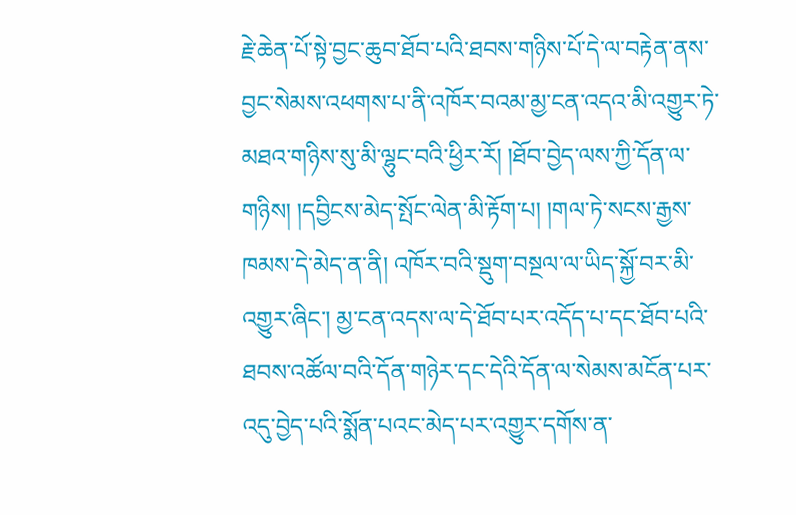རྗེ་ཆེན་པོ་སྟེ་བྱང་ཆུབ་ཐོབ་པའི་ཐབས་གཉིས་པོ་དེ་ལ་བརྟེན་ནས་བྱང་སེམས་འཕགས་པ་ནི་འཁོར་བའམ་མྱ་ངན་འདའ་མི་འགྱུར་ཏེ་མཐའ་གཉིས་སུ་མི་ལྷུང་བའི་ཕྱིར་རོ། །ཐོབ་བྱེད་ལས་ཀྱི་དོན་ལ་གཉིས། །དབྱིངས་མེད་སྤོང་ལེན་མི་རྟོག་པ། །གལ་ཏེ་སངས་རྒྱས་ཁམས་དེ་མེད་ན་ནི། འཁོར་བའི་སྡུག་བསྔལ་ལ་ཡིད་སྐྱོ་བར་མི་འགྱུར་ཞིང་། མྱ་ངན་འདས་ལ་དེ་ཐོབ་པར་འདོད་པ་དང་ཐོབ་པའི་ཐབས་འཚོལ་བའི་དོན་གཉེར་དང་དེའི་དོན་ལ་སེམས་མངོན་པར་འདུ་བྱེད་པའི་སྨོན་པའང་མེད་པར་འགྱུར་དགོས་ན་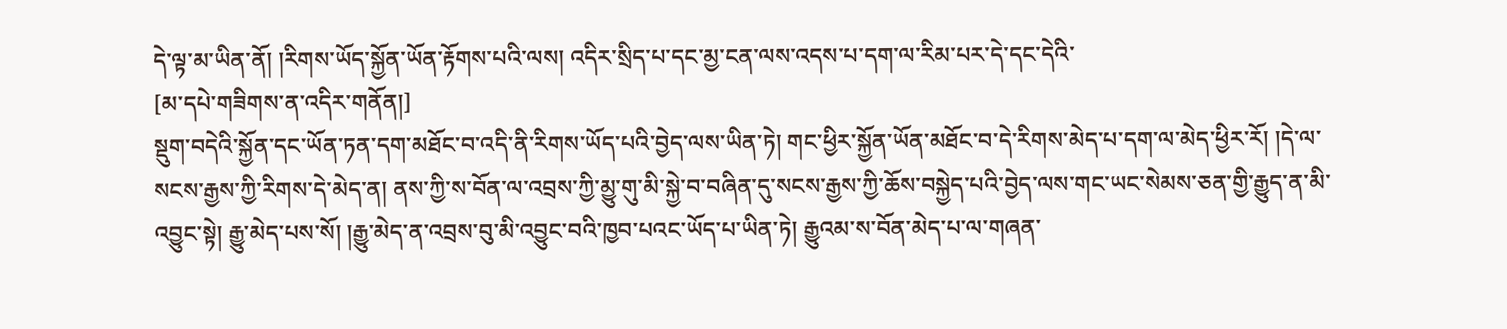དེ་ལྟ་མ་ཡིན་ནོ། །རིགས་ཡོད་སྐྱོན་ཡོན་རྟོགས་པའི་ལས། འདིར་སྲིད་པ་དང་མྱ་ངན་ལས་འདས་པ་དག་ལ་རིམ་པར་དེ་དང་དེའི་
[མ་དཔེ་གཟིགས་ན་འདིར་གནོན།]
སྡུག་བདེའི་སྐྱོན་དང་ཡོན་ཏན་དག་མཐོང་བ་འདི་ནི་རིགས་ཡོད་པའི་བྱེད་ལས་ཡིན་ཏེ། གང་ཕྱིར་སྐྱོན་ཡོན་མཐོང་བ་དེ་རིགས་མེད་པ་དག་ལ་མེད་ཕྱིར་རོ། །དེ་ལ་སངས་རྒྱས་ཀྱི་རིགས་དེ་མེད་ན། ནས་ཀྱི་ས་བོན་ལ་འབྲས་ཀྱི་མྱུ་གུ་མི་སྐྱེ་བ་བཞིན་དུ་སངས་རྒྱས་ཀྱི་ཆོས་བསྐྱེད་པའི་བྱེད་ལས་གང་ཡང་སེམས་ཅན་གྱི་རྒྱུད་ན་མི་འབྱུང་སྟེ། རྒྱུ་མེད་པས་སོ། །རྒྱུ་མེད་ན་འབྲས་བུ་མི་འབྱུང་བའི་ཁྱབ་པའང་ཡོད་པ་ཡིན་ཏེ། རྒྱུའམ་ས་བོན་མེད་པ་ལ་གཞན་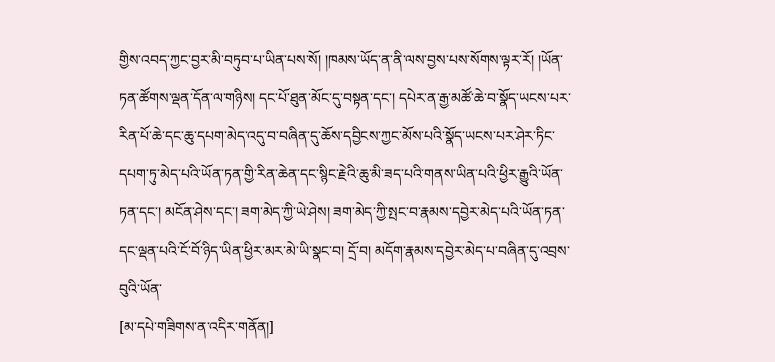གྱིས་འབད་ཀྱང་བྱར་མི་བཏུབ་པ་ཡིན་པས་སོ། །ཁམས་ཡོད་ན་ནི་ལས་བྱས་པས་སོགས་ལྟར་རོ། །ཡོན་ཏན་ཚོགས་ལྡན་དོན་ལ་གཉིས། དང་པོ་ཐུན་མོང་དུ་བསྟན་དང་། དཔེར་ན་རྒྱ་མཚོ་ཆེ་བ་སྣོད་ཡངས་པར་རིན་པོ་ཆེ་དང་ཆུ་དཔག་མེད་འདུ་བ་བཞིན་དུ་ཆོས་དབྱིངས་ཀྱང་མོས་པའི་སྣོད་ཡངས་པར་ཤེར་ཏིང་དཔག་ཏུ་མེད་པའི་ཡོན་ཏན་གྱི་རིན་ཆེན་དང་སྙིང་རྗེའི་ཆུ་མི་ཟད་པའི་གནས་ཡིན་པའི་ཕྱིར་རྒྱུའི་ཡོན་ཏན་དང་། མངོན་ཤེས་དང་། ཟག་མེད་ཀྱི་ཡེ་ཤེས། ཟག་མེད་ཀྱི་སྤང་བ་རྣམས་དབྱེར་མེད་པའི་ཡོན་ཏན་དང་ལྡན་པའི་ངོ་བོ་ཉིད་ཡིན་ཕྱིར་མར་མེ་ཡི་སྣང་བ། དྲོ་བ། མདོག་རྣམས་དབྱེར་མེད་པ་བཞིན་དུ་འབྲས་བུའི་ཡོན་
[མ་དཔེ་གཟིགས་ན་འདིར་གནོན།]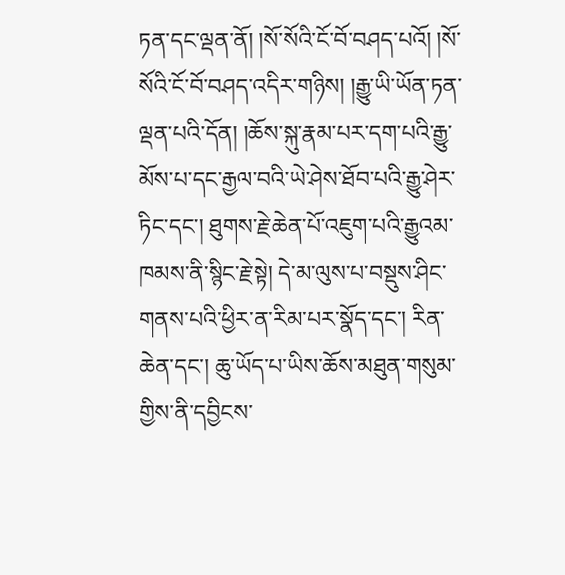ཏན་དང་ལྡན་ནོ། །སོ་སོའི་ངོ་བོ་བཤད་པའོ། །སོ་སོའི་ངོ་བོ་བཤད་འདིར་གཉིས། །རྒྱུ་ཡི་ཡོན་ཏན་ལྡན་པའི་དོན། །ཆོས་སྐུ་རྣམ་པར་དག་པའི་རྒྱུ་མོས་པ་དང་རྒྱལ་བའི་ཡེ་ཤེས་ཐོབ་པའི་རྒྱུ་ཤེར་ཏིང་དང་། ཐུགས་རྗེ་ཆེན་པོ་འཇུག་པའི་རྒྱུའམ་ཁམས་ནི་སྙིང་རྗེ་སྟེ། དེ་མ་ལུས་པ་བསྡུས་ཤིང་གནས་པའི་ཕྱིར་ན་རིམ་པར་སྣོད་དང་། རིན་ཆེན་དང་། ཆུ་ཡོད་པ་ཡིས་ཆོས་མཐུན་གསུམ་གྱིས་ནི་དབྱིངས་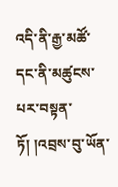འདི་ནི་རྒྱ་མཚོ་དང་ནི་མཚུངས་པར་བསྟན་ཏོ། །འབྲས་བུ་ཡོན་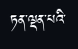ཏན་ལྡན་པའི་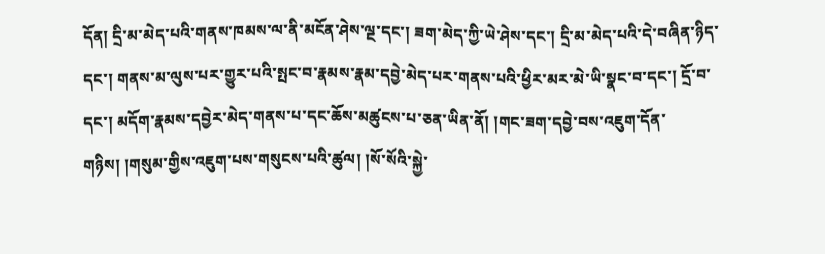དོན། དྲི་མ་མེད་པའི་གནས་ཁམས་ལ་ནི་མངོན་ཤེས་ལྔ་དང་། ཟག་མེད་ཀྱི་ཡེ་ཤེས་དང་། དྲི་མ་མེད་པའི་དེ་བཞིན་ཉིད་དང་། གནས་མ་ལུས་པར་གྱུར་པའི་སྤང་བ་རྣམས་རྣམ་དབྱེ་མེད་པར་གནས་པའི་ཕྱིར་མར་མེ་ཡི་སྣང་བ་དང་། དྲོ་བ་དང་། མདོག་རྣམས་དབྱེར་མེད་གནས་པ་དང་ཆོས་མཚུངས་པ་ཅན་ཡིན་ནོ། །གང་ཟག་དབྱེ་བས་འཇུག་དོན་གཉིས། །གསུམ་གྱིས་འཇུག་པས་གསུངས་པའི་ཚུལ། །སོ་སོའི་སྐྱེ་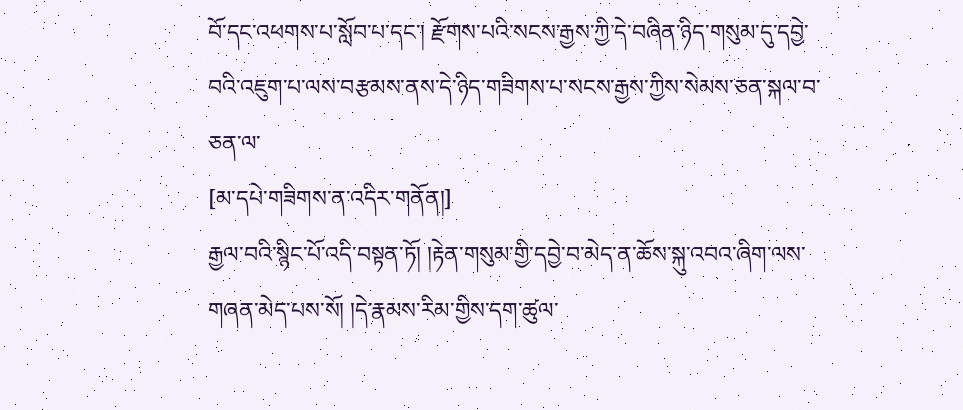བོ་དང་འཕགས་པ་སློབ་པ་དང་། རྫོགས་པའི་སངས་རྒྱས་ཀྱི་དེ་བཞིན་ཉིད་གསུམ་དུ་དབྱེ་བའི་འཇུག་པ་ལས་བརྩམས་ནས་དེ་ཉིད་གཟིགས་པ་སངས་རྒྱས་ཀྱིས་སེམས་ཅན་སྐལ་བ་ཅན་ལ་
[མ་དཔེ་གཟིགས་ན་འདིར་གནོན།]
རྒྱལ་བའི་སྙིང་པོ་འདི་བསྟན་ཏོ། །རྟེན་གསུམ་གྱི་དབྱེ་བ་མེད་ན་ཆོས་སྐུ་འབའ་ཞིག་ལས་གཞན་མེད་པས་སོ། །དེ་རྣམས་རིམ་གྱིས་དག་ཚུལ་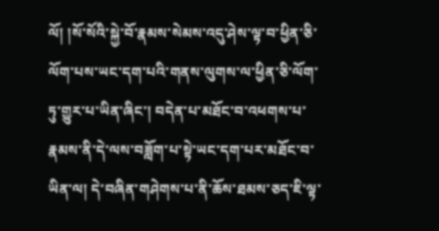ལོ། །སོ་སོའི་སྐྱེ་བོ་རྣམས་སེམས་འདུ་ཤེས་ལྟ་བ་ཕྱིན་ཅི་ལོག་པས་ཡང་དག་པའི་གནས་ལུགས་ལ་ཕྱིན་ཅི་ལོག་ཏུ་གྱུར་པ་ཡིན་ཞིང་། བདེན་པ་མཐོང་བ་འཕགས་པ་རྣམས་ནི་དེ་ལས་བཟློག་པ་སྟེ་ཡང་དག་པར་མཐོང་བ་ཡིན་ལ། དེ་བཞིན་གཤེགས་པ་ནི་ཆོས་ཐམས་ཅད་ཇི་ལྟ་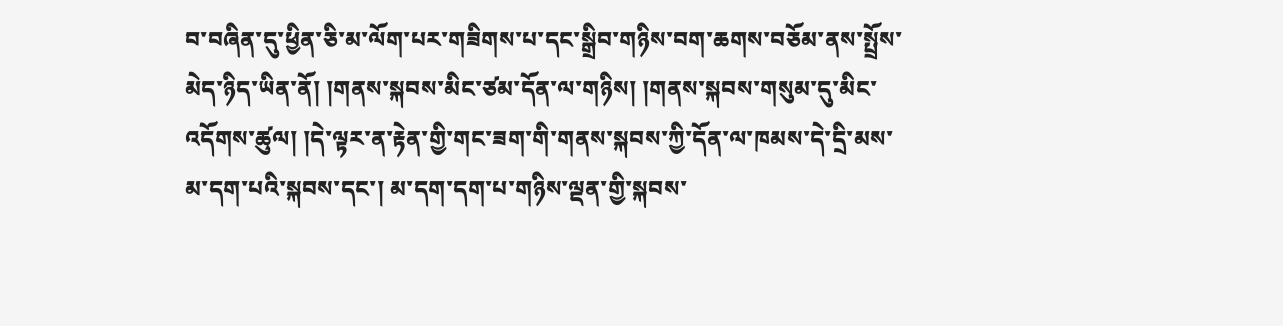བ་བཞིན་དུ་ཕྱིན་ཅི་མ་ལོག་པར་གཟིགས་པ་དང་སྒྲིབ་གཉིས་བག་ཆགས་བཅོམ་ནས་སྤྲོས་མེད་ཉིད་ཡིན་ནོ། །གནས་སྐབས་མིང་ཙམ་དོན་ལ་གཉིས། །གནས་སྐབས་གསུམ་དུ་མིང་འདོགས་ཚུལ། །དེ་ལྟར་ན་རྟེན་གྱི་གང་ཟག་གི་གནས་སྐབས་ཀྱི་དོན་ལ་ཁམས་དེ་དྲི་མས་མ་དག་པའི་སྐབས་དང་། མ་དག་དག་པ་གཉིས་ལྡན་གྱི་སྐབས་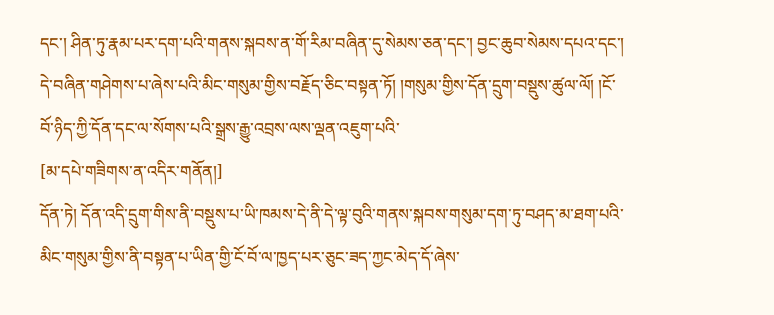དང་། ཤིན་ཏུ་རྣམ་པར་དག་པའི་གནས་སྐབས་ན་གོ་རིམ་བཞིན་དུ་སེམས་ཅན་དང་། བྱང་ཆུབ་སེམས་དཔའ་དང་། དེ་བཞིན་གཤེགས་པ་ཞེས་པའི་མིང་གསུམ་གྱིས་བརྗོད་ཅིང་བསྟན་ཏོ། །གསུམ་གྱིས་དོན་དྲུག་བསྡུས་ཚུལ་ལོ། །ངོ་བོ་ཉིད་ཀྱི་དོན་དང་ལ་སོགས་པའི་སྒྲས་རྒྱུ་འབྲས་ལས་ལྡན་འཇུག་པའི་
[མ་དཔེ་གཟིགས་ན་འདིར་གནོན།]
དོན་ཏེ། དོན་འདི་དྲུག་གིས་ནི་བསྡུས་པ་ཡི་ཁམས་དེ་ནི་དེ་ལྟ་བུའི་གནས་སྐབས་གསུམ་དག་ཏུ་བཤད་མ་ཐག་པའི་མིང་གསུམ་གྱིས་ནི་བསྟན་པ་ཡིན་གྱི་ངོ་བོ་ལ་ཁྱད་པར་ཅུང་ཟད་ཀྱང་མེད་དོ་ཞེས་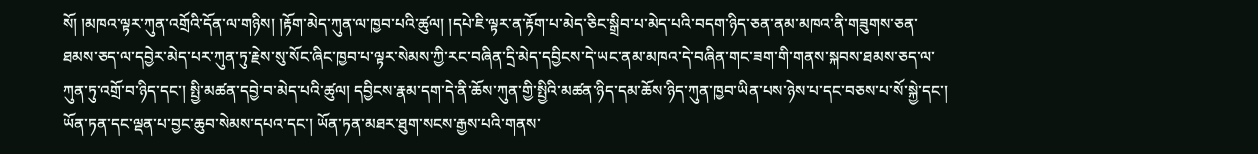སོ། །མཁའ་ལྟར་ཀུན་འགྲོའི་དོན་ལ་གཉིས། །རྟོག་མེད་ཀུན་ལ་ཁྱབ་པའི་ཚུལ། །དཔེ་ཇི་ལྟར་ན་རྟོག་པ་མེད་ཅིང་སྒྲིབ་པ་མེད་པའི་བདག་ཉིད་ཅན་ནམ་མཁའ་ནི་གཟུགས་ཅན་ཐམས་ཅད་ལ་དབྱེར་མེད་པར་ཀུན་ཏུ་རྗེས་སུ་སོང་ཞིང་ཁྱབ་པ་ལྟར་སེམས་ཀྱི་རང་བཞིན་དྲི་མེད་དབྱིངས་དེ་ཡང་ནམ་མཁའ་དེ་བཞིན་གང་ཟག་གི་གནས་སྐབས་ཐམས་ཅད་ལ་ཀུན་ཏུ་འགྲོ་བ་ཉིད་དང་། སྤྱི་མཚན་དབྱེ་བ་མེད་པའི་ཚུལ། དབྱིངས་རྣམ་དག་དེ་ནི་ཆོས་ཀུན་གྱི་སྤྱིའི་མཚན་ཉིད་དམ་ཆོས་ཉིད་ཀུན་ཁྱབ་ཡིན་པས་ཉེས་པ་དང་བཅས་པ་སོ་སྐྱེ་དང་། ཡོན་ཏན་དང་ལྡན་པ་བྱང་ཆུབ་སེམས་དཔའ་དང་། ཡོན་ཏན་མཐར་ཐུག་སངས་རྒྱས་པའི་གནས་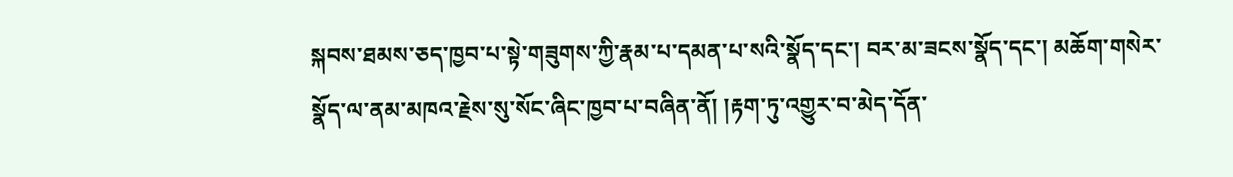སྐབས་ཐམས་ཅད་ཁྱབ་པ་སྟེ་གཟུགས་ཀྱི་རྣམ་པ་དམན་པ་སའི་སྣོད་དང་། བར་མ་ཟངས་སྣོད་དང་། མཆོག་གསེར་སྣོད་ལ་ནམ་མཁའ་རྗེས་སུ་སོང་ཞིང་ཁྱབ་པ་བཞིན་ནོ། །རྟག་ཏུ་འགྱུར་བ་མེད་དོན་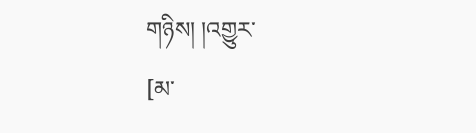གཉིས། །འགྱུར་
[མ་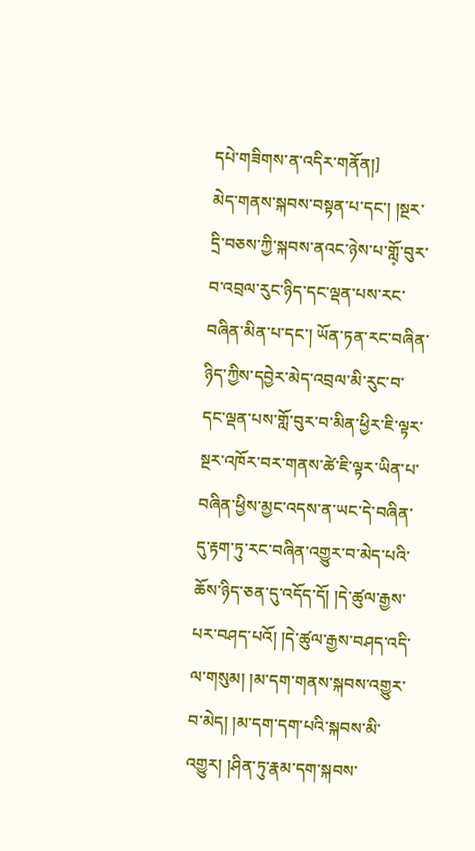དཔེ་གཟིགས་ན་འདིར་གནོན།]
མེད་གནས་སྐབས་བསྟན་པ་དང་། །སྔར་དྲི་བཅས་ཀྱི་སྐབས་ནའང་ཉེས་པ་གློ༷་བུར་བ་འབྲལ་རུང་ཉིད་དང་ལྡན་པས་རང་བཞིན་མིན་པ་དང་། ཡོན་ཏན་རང་བཞིན་ཉིད་ཀྱིས་དབྱེར་མེད་འབྲལ་མི་རུང་བ་དང་ལྡན་པས་གློ་བུར་བ་མིན་ཕྱིར་ཇི་ལྟར་སྔར་འཁོར་བར་གནས་ཚེ་ཇི་ལྟར་ཡིན་པ་བཞིན་ཕྱིས་མྱང་འདས་ན་ཡང་དེ་བཞིན་དུ་རྟག་ཏུ་རང་བཞིན་འགྱུར་བ་མེད་པའི་ཆོས་ཉིད་ཅན་དུ་འདོད་དོ། །དེ་ཚུལ་རྒྱས་པར་བཤད་པའོ། །དེ་ཚུལ་རྒྱས་བཤད་འདི་ལ་གསུམ། །མ་དག་གནས་སྐབས་འགྱུར་བ་མེད། །མ་དག་དག་པའི་སྐབས་མི་འགྱུར། །ཤིན་ཏུ་རྣམ་དག་སྐབས་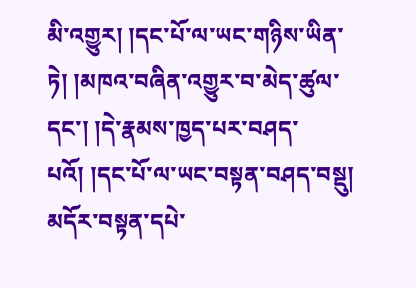མི་འགྱུར། །དང་པོ་ལ་ཡང་གཉིས་ཡིན་ཏེ། །མཁའ་བཞིན་འགྱུར་བ་མེད་ཚུལ་དང་། །དེ་རྣམས་ཁྱད་པར་བཤད་པའོ། །དང་པོ་ལ་ཡང་བསྟན་བཤད་བསྡུ། མདོར་བསྟན་དཔེ་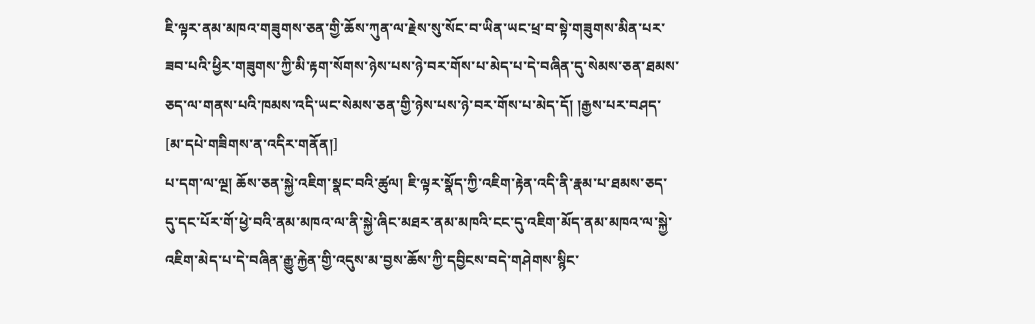ཇི་ལྟར་ནམ་མཁའ་གཟུགས་ཅན་གྱི་ཆོས་ཀུན་ལ་རྗེས་སུ་སོང་བ་ཡིན་ཡང་ཕྲ་བ་སྟེ་གཟུགས་མིན་པར་ཟབ་པའི་ཕྱིར་གཟུགས་ཀྱི་མི་རྟག་སོགས་ཉེས་པས་ཉེ་བར་གོས་པ་མེད་པ་དེ་བཞིན་དུ་སེམས་ཅན་ཐམས་ཅད་ལ་གནས་པའི་ཁམས་འདི་ཡང་སེམས་ཅན་གྱི་ཉེས་པས་ཉེ་བར་གོས་པ་མེད་དོ། །རྒྱས་པར་བཤད་
[མ་དཔེ་གཟིགས་ན་འདིར་གནོན།]
པ་དག་ལ་ལྔ། ཆོས་ཅན་སྐྱེ་འཇིག་སྣང་བའི་ཚུལ། ཇི་ལྟར་སྣོད་ཀྱི་འཇིག་རྟེན་འདི་ནི་རྣམ་པ་ཐམས་ཅད་དུ་དང་པོར་གོ་ཕྱེ་བའི་ནམ་མཁའ་ལ་ནི་སྐྱེ་ཞིང་མཐར་ནམ་མཁའི་ངང་དུ་འཇིག་མོད་ནམ་མཁའ་ལ་སྐྱེ་འཇིག་མེད་པ་དེ་བཞིན་རྒྱུ་རྐྱེན་གྱི་འདུས་མ་བྱས་ཆོས་ཀྱི་དབྱིངས་བདེ་གཤེགས་སྙིང་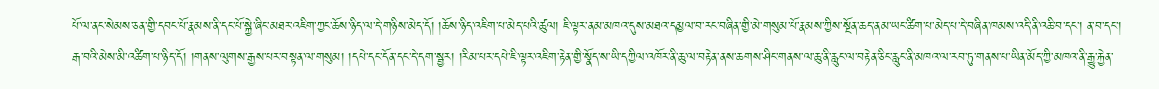པོ་ལ་ནང་སེམས་ཅན་གྱི་དབང་པོ་རྣམས་ནི་དང་པོ་སྐྱེ་ཞིང་མཐར་འཇིག་ཀྱང་ཆོས་ཉིད་ལ་དེ་གཉིས་མེད་དོ། །ཆོས་ཉིད་འཇིག་པ་མེད་པའི་ཚུལ། ཇི་ལྟར་ནམ་མཁའ་དུས་མཐའ་དམྱལ་བ་རང་བཞིན་གྱི་མེ་གསུམ་པོ་རྣམས་ཀྱིས་སྔོན་ཆད་ནམ་ཡང་ཚིག་པ་མེད་པ་དེ་བཞིན་ཁམས་འདི་ནི་འཆི་བ་དང་། ན་བ་དང་། རྒ་བའི་མེས་མི་འཚིག་པ་ཉིད་དོ། །གནས་ལུགས་རྒྱས་པར་བསྟན་ལ་གསུམ། །དཔེ་དང་དོན་དང་དེ་དག་སྦྱར། །རིམ་པར་དཔེ་ཇི་ལྟར་འཇིག་རྟེན་གྱི་སྣོད་ས་ཡི་དཀྱིལ་འཁོར་ནི་ཆུ་ལ་བརྟེན་ནས་ཆགས་ཤིང་གནས་ལ་ཆུ་ནི་རླུང་ལ་བརྟེན་ཅིང་རླུང་ནི་མཁའ་ལ་རབ་ཏུ་གནས་པ་ཡིན་མོད་ཀྱི་མཁའ་ནི་རྒྱུ་རྐྱེན་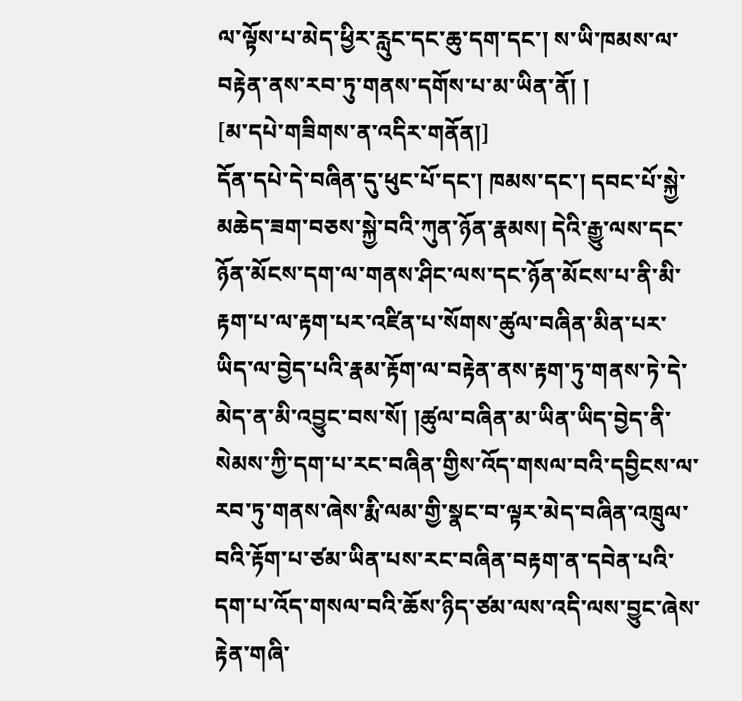ལ་ལྟོས་པ་མེད་ཕྱིར་རླུང་དང་ཆུ་དག་དང་། ས་ཡི་ཁམས་ལ་བརྟེན་ནས་རབ་ཏུ་གནས་དགོས་པ་མ་ཡིན་ནོ། །
[མ་དཔེ་གཟིགས་ན་འདིར་གནོན།]
དོན་དཔེ་དེ་བཞིན་དུ་ཕུང་པོ་དང་། ཁམས་དང་། དབང་པོ་སྐྱེ་མཆེད་ཟག་བཅས་སྐྱེ་བའི་ཀུན་ཉོན་རྣམས། དེའི་རྒྱུ་ལས་དང་ཉོན་མོངས་དག་ལ་གནས་ཤིང་ལས་དང་ཉོན་མོངས་པ་ནི་མི་རྟག་པ་ལ་རྟག་པར་འཛིན་པ་སོགས་ཚུལ་བཞིན་མིན་པར་ཡིད་ལ་བྱེད་པའི་རྣམ་རྟོག་ལ་བརྟེན་ནས་རྟག་ཏུ་གནས་ཏེ་དེ་མེད་ན་མི་འབྱུང་བས་སོ། །ཚུལ་བཞིན་མ་ཡིན་ཡིད་བྱེད་ནི་སེམས་ཀྱི་དག་པ་རང་བཞིན་གྱིས་འོད་གསལ་བའི་དབྱིངས་ལ་རབ་ཏུ་གནས་ཞེས་རྨི་ལམ་གྱི་སྣང་བ་ལྟར་མེད་བཞིན་འཁྲུལ་བའི་རྟོག་པ་ཙམ་ཡིན་པས་རང་བཞིན་བརྟག་ན་དབེན་པའི་དག་པ་འོད་གསལ་བའི་ཆོས་ཉིད་ཙམ་ལས་འདི་ལས་བྱུང་ཞེས་རྟེན་གཞི་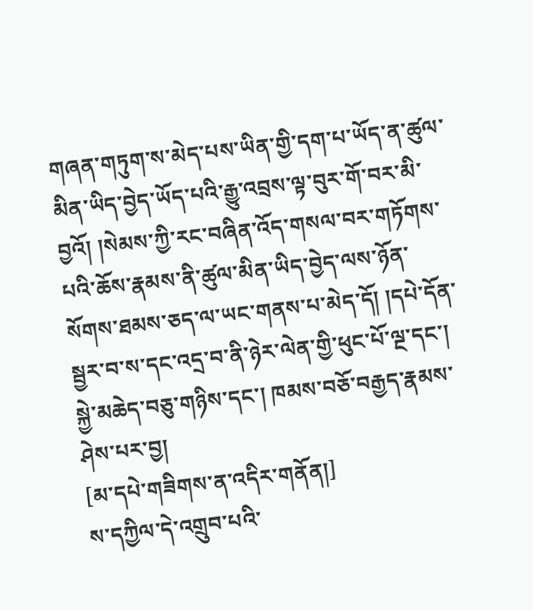གཞན་གཏུག་ས་མེད་པས་ཡིན་གྱི་དག་པ་ཡོད་ན་ཚུལ་མིན་ཡིད་བྱེད་ཡོད་པའི་རྒྱུ་འབྲས་ལྟ་བུར་གོ་བར་མི་བྱའོ། །སེམས་ཀྱི་རང་བཞིན་འོད་གསལ་བར་གཏོགས་པའི་ཆོས་རྣམས་ནི་ཚུལ་མིན་ཡིད་བྱེད་ལས་ཉོན་སོགས་ཐམས་ཅད་ལ་ཡང་གནས་པ་མེད་དོ། །དཔེ་དོན་སྦྱར་བ་ས་དང་འདྲ་བ་ནི་ཉེར་ལེན་གྱི་ཕུང་པོ་ལྔ་དང་། སྐྱེ་མཆེད་བཅུ་གཉིས་དང་། ཁམས་བཅོ་བརྒྱད་རྣམས་ཤེས་པར་བྱ།
[མ་དཔེ་གཟིགས་ན་འདིར་གནོན།]
ས་དཀྱིལ་དེ་འགྲུབ་པའི་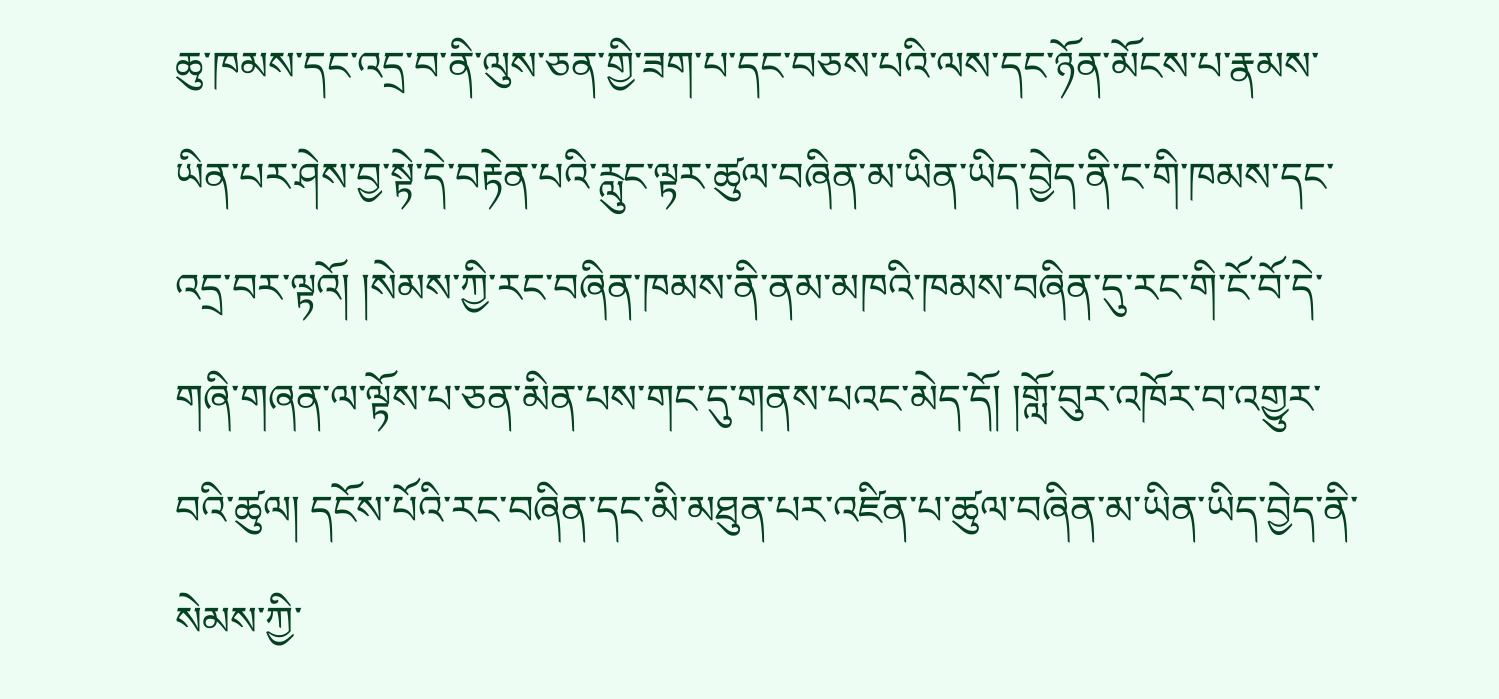ཆུ་ཁམས་དང་འདྲ་བ་ནི་ལུས་ཅན་གྱི་ཟག་པ་དང་བཅས་པའི་ལས་དང་ཉོན་མོངས་པ་རྣམས་ཡིན་པར་ཤེས་བྱ་སྟེ་དེ་བརྟེན་པའི་རླུང་ལྟར་ཚུལ་བཞིན་མ་ཡིན་ཡིད་བྱེད་ནི་ང་གི་ཁམས་དང་འདྲ་བར་ལྟའོ། །སེམས་ཀྱི་རང་བཞིན་ཁམས་ནི་ནམ་མཁའི་ཁམས་བཞིན་དུ་རང་གི་ངོ་བོ་དེ་གཞི་གཞན་ལ་ལྟོས་པ་ཅན་མིན་པས་གང་དུ་གནས་པའང་མེད་དོ། །གློ་བུར་འཁོར་བ་འགྱུར་བའི་ཚུལ། དངོས་པོའི་རང་བཞིན་དང་མི་མཐུན་པར་འཛིན་པ་ཚུལ་བཞིན་མ་ཡིན་ཡིད་བྱེད་ནི་སེམས་ཀྱི་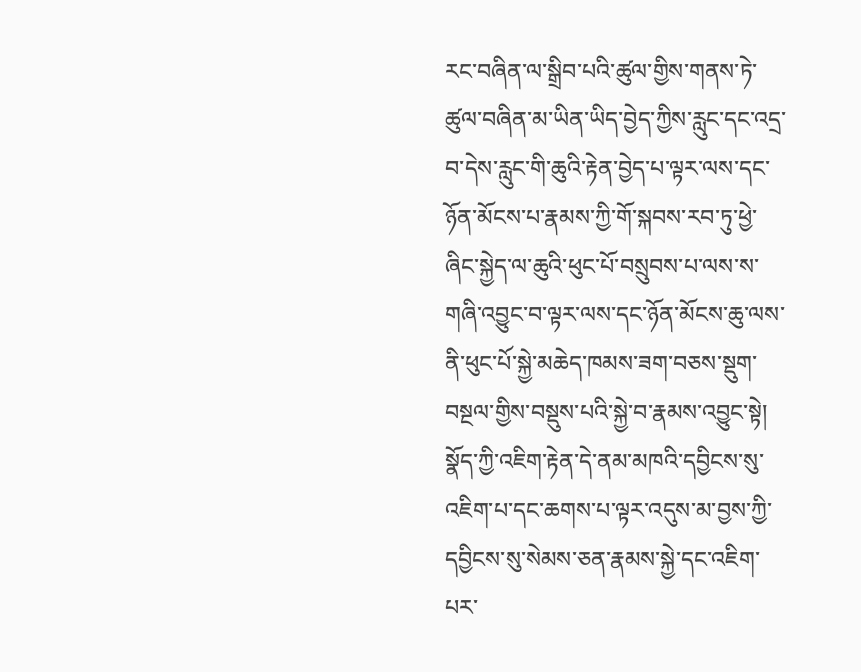རང་བཞིན་ལ་སྒྲིབ་པའི་ཚུལ་གྱིས་གནས་ཏེ་ཚུལ་བཞིན་མ་ཡིན་ཡིད་བྱེད་ཀྱིས་རླུང་དང་འདྲ་བ་དེས་རླུང་གི་ཆུའི་རྟེན་བྱེད་པ་ལྟར་ལས་དང་ཉོན་མོངས་པ་རྣམས་ཀྱི་གོ་སྐབས་རབ་ཏུ་ཕྱེ་ཞིང་སྐྱེད་ལ་ཆུའི་ཕུང་པོ་བསྲུབས་པ་ལས་ས་གཞི་འབྱུང་བ་ལྟར་ལས་དང་ཉོན་མོངས་ཆུ་ལས་ནི་ཕུང་པོ་སྐྱེ་མཆེད་ཁམས་ཟག་བཅས་སྡུག་བསྔལ་གྱིས་བསྡུས་པའི་སྐྱེ་བ་རྣམས་འབྱུང་སྟེ། སྣོད་ཀྱི་འཇིག་རྟེན་དེ་ནམ་མཁའི་དབྱིངས་སུ་འཇིག་པ་དང་ཆགས་པ་ལྟར་འདུས་མ་བྱས་ཀྱི་དབྱིངས་སུ་སེམས་ཅན་རྣམས་སྐྱེ་དང་འཇིག་པར་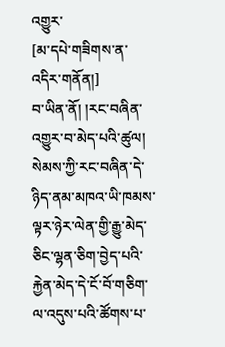འགྱུར་
[མ་དཔེ་གཟིགས་ན་འདིར་གནོན།]
བ་ཡིན་ནོ། །རང་བཞིན་འགྱུར་བ་མེད་པའི་ཚུལ། སེམས་ཀྱི་རང་བཞིན་དེ་ཉིད་ནམ་མཁའ་ཡི་ཁམས་ལྟར་ཉེར་ལེན་གྱི་རྒྱུ་མེད་ཅིང་ལྷན་ཅིག་བྱེད་པའི་རྐྱེན་མེད་དེ་ངོ་བོ་གཅིག་ལ་འདུས་པའི་ཚོགས་པ་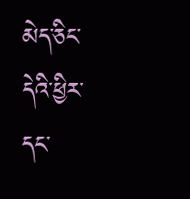མེད་ཅིང་དེའི་ཕྱིར་དང་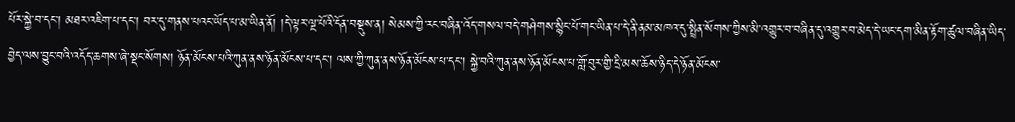པོར་སྐྱེ་བ་དང་། མཐར་འཇིག་པ་དང་། བར་དུ་གནས་པའང་ཡོད་པ་མ་ཡིན་ནོ། །དེ་ལྟར་ལྔ་པོའི་དོན་བསྡུས་ན། སེམས་ཀྱི་རང་བཞིན་འོད་གསལ་བདེ་གཤེགས་སྙིང་པོ་གང་ཡིན་པ་དེ་ནི་ནམ་མཁའ་དུ་སྤྲིན་སོགས་ཀྱིས་མི་འགྱུར་བ་བཞིན་དུ་འགྱུར་བ་མེད་དེ་ཡང་དག་མིན་རྟོག་ཚུལ་བཞིན་ཡིད་བྱེད་ལས་བྱུང་བའི་འདོད་ཆགས་ཞེ་སྡང་སོགས། ཉོན་མོངས་པའི་ཀུན་ནས་ཉོན་མོངས་པ་དང་། ལས་ཀྱི་ཀུན་ནས་ཉོན་མོངས་པ་དང་། སྐྱེ་བའི་ཀུན་ནས་ཉོན་མོངས་པ་གློ་བུར་གྱི་དྲི་མས་ཆོས་ཉིད་དེ་ཉོན་མོངས་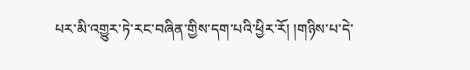པར་མི་འགྱུར་ཏེ་རང་བཞིན་གྱིས་དག་པའི་ཕྱིར་རོ། །གཉིས་པ་དེ་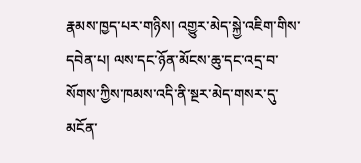རྣམས་ཁྱད་པར་གཉིས། འགྱུར་མེད་སྐྱེ་འཇིག་གིས་དབེན་པ། ལས་དང་ཉོན་མོངས་ཆུ་དང་འདྲ་བ་སོགས་ཀྱིས་ཁམས་འདི་ནི་སྔར་མེད་གསར་དུ་མངོན་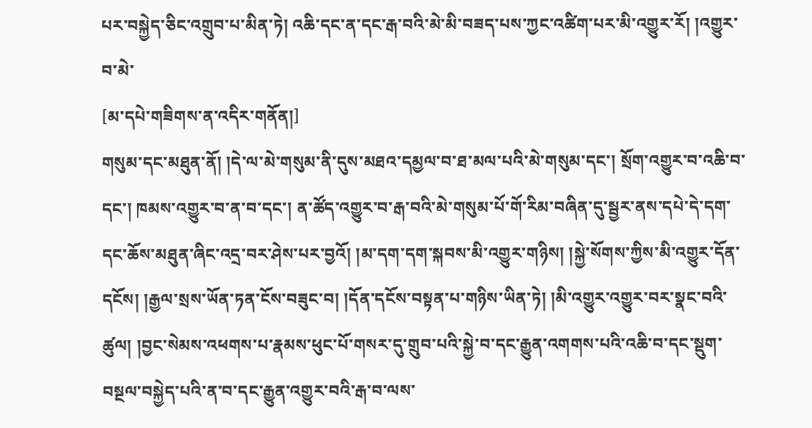པར་བསྐྱེད་ཅིང་འགྲུབ་པ་མིན་ཏེ། འཆི་དང་ན་དང་རྒ་བའི་མེ་མི་བཟད་པས་ཀྱང་འཚིག་པར་མི་འགྱུར་རོ། །འགྱུར་བ་མེ་
[མ་དཔེ་གཟིགས་ན་འདིར་གནོན།]
གསུམ་དང་མཐུན་ནོ། །དེ་ལ་མེ་གསུམ་ནི་དུས་མཐའ་དམྱལ་བ་ཐ་མལ་པའི་མེ་གསུམ་དང་། སྲོག་འགྱུར་བ་འཆི་བ་དང་། ཁམས་འགྱུར་བ་ན་བ་དང་། ན་ཚོད་འགྱུར་བ་རྒ་བའི་མེ་གསུམ་པོ་གོ་རིམ་བཞིན་དུ་སྦྱར་ནས་དཔེ་དེ་དག་དང་ཆོས་མཐུན་ཞིང་འདྲ་བར་ཤེས་པར་བྱའོ། །མ་དག་དག་སྐབས་མི་འགྱུར་གཉིས། །སྐྱེ་སོགས་ཀྱིས་མི་འགྱུར་དོན་དངོས། །རྒྱལ་སྲས་ཡོན་ཏན་ངོས་བཟུང་བ། །དོན་དངོས་བསྟན་པ་གཉིས་ཡིན་ཏེ། །མི་འགྱུར་འགྱུར་བར་སྣང་བའི་ཚུལ། །བྱང་སེམས་འཕགས་པ་རྣམས་ཕུང་པོ་གསར་དུ་གྲུབ་པའི་སྐྱེ་བ་དང་རྒྱུན་འགགས་པའི་འཆི་བ་དང་སྡུག་བསྔལ་བསྐྱེད་པའི་ན་བ་དང་རྒྱུན་འགྱུར་བའི་རྒ་བ་ལས་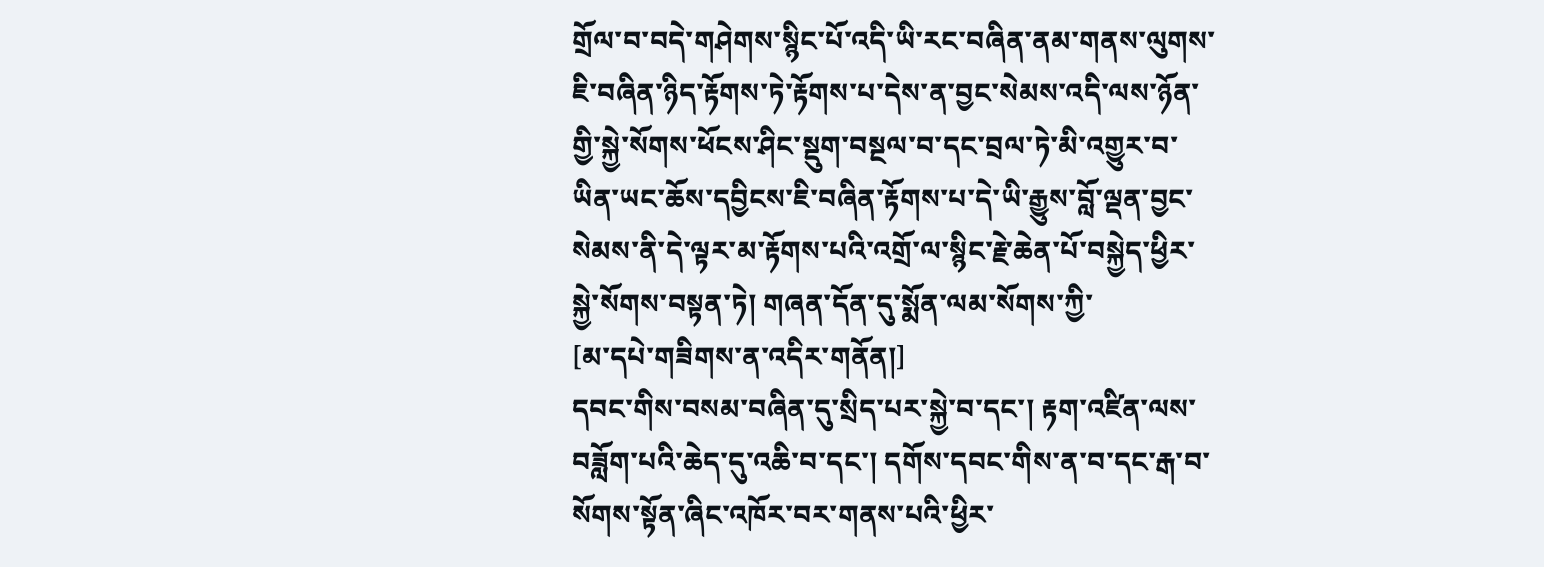གྲོལ་བ་བདེ་གཤེགས་སྙིང་པོ་འདི་ཡི་རང་བཞིན་ནམ་གནས་ལུགས་ཇི་བཞིན་ཉིད་རྟོགས་ཏེ་རྟོགས་པ་དེས་ན་བྱང་སེམས་འདི་ལས་ཉོན་གྱི་སྐྱེ་སོགས་ཕོངས་ཤིང་སྡུག་བསྔལ་བ་དང་བྲལ་ཏེ་མི་འགྱུར་བ་ཡིན་ཡང་ཆོས་དབྱིངས་ཇི་བཞིན་རྟོགས་པ་དེ་ཡི་རྒྱུས་བློ་ལྡན་བྱང་སེམས་ནི་དེ་ལྟར་མ་རྟོགས་པའི་འགྲོ་ལ་སྙིང་རྗེ་ཆེན་པོ་བསྐྱེད་ཕྱིར་སྐྱེ་སོགས་བསྟན་ཏེ། གཞན་དོན་དུ་སྨོན་ལམ་སོགས་ཀྱི་
[མ་དཔེ་གཟིགས་ན་འདིར་གནོན།]
དབང་གིས་བསམ་བཞིན་དུ་སྲིད་པར་སྐྱེ་བ་དང་། རྟག་འཛིན་ལས་བཟློག་པའི་ཆེད་དུ་འཆི་བ་དང་། དགོས་དབང་གིས་ན་བ་དང་རྒ་བ་སོགས་སྟོན་ཞིང་འཁོར་བར་གནས་པའི་ཕྱིར་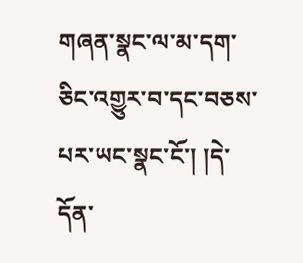གཞན་སྣང་ལ་མ་དག་ཅིང་འགྱུར་བ་དང་བཅས་པར་ཡང་སྣང་ངོ་། །དེ་དོན་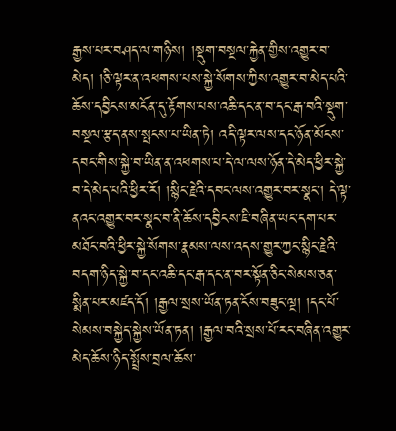རྒྱས་པར་བཤད་ལ་གཉིས། །སྡུག་བསྔལ་རྐྱེན་གྱིས་འགྱུར་བ་མེད། །ཅི་ལྟར་ན་འཕགས་པས་སྐྱེ་སོགས་ཀྱིས་འགྱུར་བ་མེད་པའི་ཆོས་དབྱིངས་མངོན་དུ་རྟོགས་པས་འཆི་དང་ན་བ་དང་རྒ་བའི་སྡུག་བསྔལ་རྩད་ནས་སྤངས་པ་ཡིན་ཏེ། འདི་ལྟར་ལས་དང་ཉོན་མོངས་དབང་གིས་སྐྱེ་བ་ཡིན་ན་འཕགས་པ་དེ་ལ་ལས་ཉོན་དེ་མེད་ཕྱིར་སྐྱེ་བ་དེ་མེད་པའི་ཕྱིར་རོ། །སྙིང་རྗེའི་དབང་ལས་འགྱུར་བར་སྣང་། དེ་ལྟ་ནའང་འགྱུར་བར་སྣང་བ་ནི་ཆོས་དབྱིངས་ཇི་བཞིན་ཡང་དག་པར་མཐོང་བའི་ཕྱིར་སྐྱེ་སོགས་རྣམས་ལས་འདས་གྱུར་ཀྱང་སྙིང་རྗེའི་བདག་ཉིད་སྐྱེ་བ་དང་འཆི་དང་རྒ་དང་ན་བར་སྟོན་ཅིང་སེམས་ཅན་སྨིན་པར་མཛད་དོ། །རྒྱལ་སྲས་ཡོན་ཏན་ངོས་བཟུང་ལྔ། །དང་པོ་སེམས་བསྐྱེད་སྐྱེས་ཡོན་ཏན། །རྒྱལ་བའི་སྲས་པོ་རང་བཞིན་འགྱུར་མེད་ཆོས་ཉིད་སྤྲོས་བྲལ་ཆོས་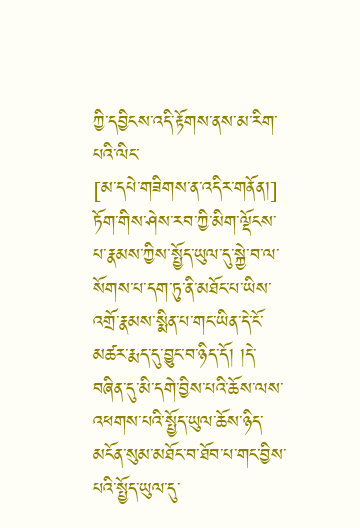ཀྱི་དབྱིངས་འདི་རྟོགས་ནས་མ་རིག་པའི་ལིང་
[མ་དཔེ་གཟིགས་ན་འདིར་གནོན།]
ཏོག་གིས་ཤེས་རབ་ཀྱི་མིག་ལྡོངས་པ་རྣམས་ཀྱིས་སྤྱོད་ཡུལ་དུ་སྐྱེ་བ་ལ་སོགས་པ་དག་ཏུ་ནི་མཐོང་པ་ཡིས་འགྲོ་རྣམས་སྨིན་པ་གང་ཡིན་དེ་ངོ་མཚར་རྨད་དུ་བྱུང་བ་ཉིད་དོ། །དེ་བཞིན་དུ་མི་དགེ་བྱིས་པའི་ཆོས་ལས་འཕགས་པའི་སྤྱོད་ཡུལ་ཆོས་ཉིད་མངོན་སུམ་མཐོང་བ་ཐོབ་པ་གང་བྱིས་པའི་སྤྱོད་ཡུལ་དུ་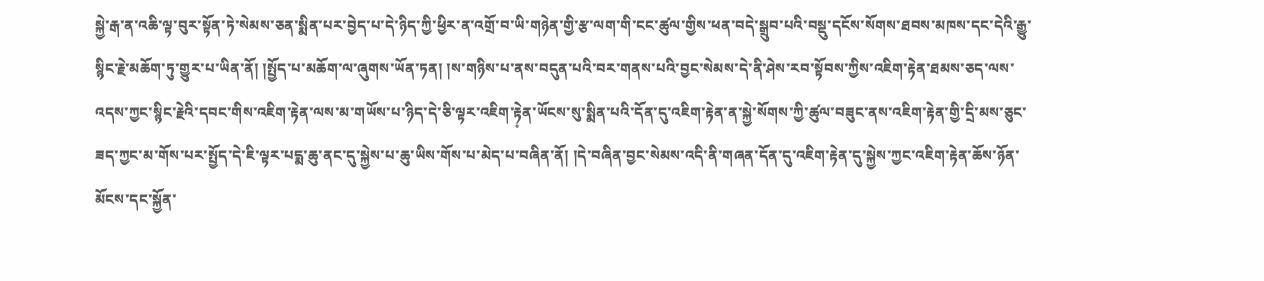སྐྱེ་རྒ་ན་འཆི་ལྟ་བུར་སྟོན་ཏེ་སེམས་ཅན་སྨིན་པར་བྱེད་པ་དེ་ཉིད་ཀྱི་ཕྱིར་ན་འགྲོ་བ་ཡི་གཉེན་གྱི་རྩ་ལག་གི་ངང་ཚུལ་གྱིས་ཕན་བདེ་སྒྲུབ་པའི་བསྡུ་དངོས་སོགས་ཐབས་མཁས་དང་དེའི་རྒྱུ་སྙིང་རྗེ་མཆོག་ཏུ་གྱུར་པ་ཡིན་ནོ། །སྤྱོད་པ་མཆོག་ལ་ཞུགས་ཡོན་ཏན། །ས་གཉིས་པ་ནས་བདུན་པའི་བར་གནས་པའི་བྱང་སེམས་དེ་ནི་ཤེས་རབ་སྟོབས་ཀྱིས་འཇིག་རྟེན་ཐམས་ཅད་ལས་འདས་ཀྱང་སྙིང་རྗེའི་དབང་གིས་འཇིག་རྟེན་ལས་མ་གཡོས་པ་ཉིད་དེ་ཅི་ལྟར་འཇིག་རྟེ༷ན་ཡོངས་སུ་སྨིན་པའི་དོན་དུ་འཇིག་རྟེན་ན་སྐྱེ་སོགས་ཀྱི་ཚུལ་བཟུང་ནས་འཇིག་རྟེན་གྱི་དྲི་མས་ཅུང་ཟད་ཀྱང་མ་གོས་པར་སྤྱོད་དེ་ཇི་ལྟར་པདྨ་ཆུ་ནང་དུ་སྐྱེས་པ་ཆུ་ཡིས་གོས་པ་མེད་པ་བཞིན་ནོ། །དེ་བཞིན་བྱང་སེམས་འདི་ནི་གཞན་དོན་དུ་འཇིག་རྟེན་དུ་སྐྱེས་ཀྱང་འཇིག་རྟེན་ཆོས་ཉོན་མོངས་དང་སྐྱོན་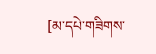[མ་དཔེ་གཟིགས་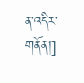ན་འདིར་གནོན།]